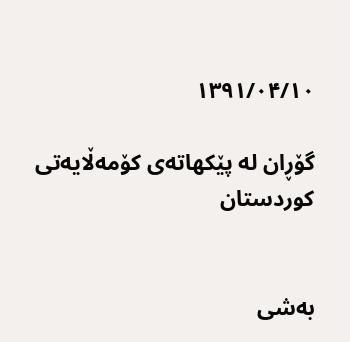۱۳۹۱/۰۴/۱۰

گۆڕان له‌ پێكهاته‌ی‌ كۆمه‌ڵایه‌تی‌ كوردستان


به‌شی‌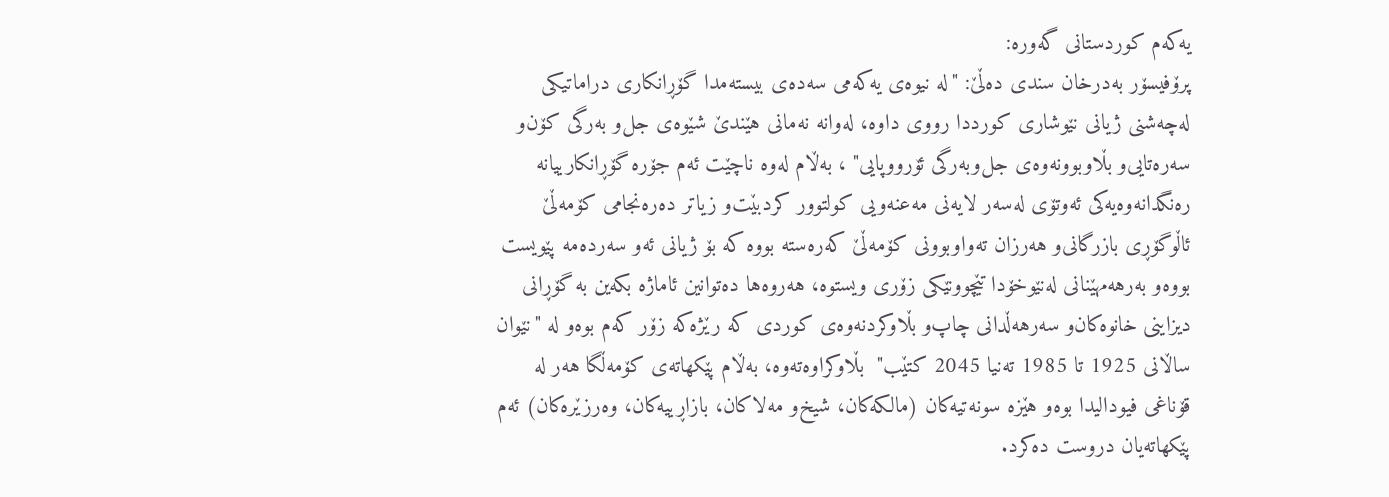یه‌كه‌م كوردستانی‌ گه‌وره‌:
پرۆفیسۆر به‌درخان سندی‌ ده‌ڵێ‌: "له‌ نیوه‌ی‌ یه‌كه‌می‌ سه‌ده‌ی‌ بیسته‌مدا گۆڕانكاری‌ دراماتیكی‌ له‌چه‌شنی‌ ژیانی‌ نێوشاری‌ كورددا رووی داوه‌، له‌وانه‌ نه‌مانی‌ هێندێ‌ شێوه‌ی‌ جل‌و به‌رگی‌ كۆن‌و سه‌ره‌تایی‌و بڵاوبوونه‌وه‌ی‌ جل‌وبه‌رگی‌ ئۆرووپایی" ، به‌ڵام له‌وه‌ ناچێت ئه‌م جۆره‌ گۆڕانكارییانه‌ ره‌نگدانه‌وه‌یه‌كی‌ ئه‌وتۆی‌ له‌سه‌ر لایه‌نی‌ مه‌عنه‌ویی‌ كولتوور كردبێت‌و زیاتر ده‌ره‌نجامی‌ كۆمه‌ڵێ‌ ئاڵوگۆڕی‌ بازرگانی‌‌و هه‌رزان ته‌واوبوونی‌ كۆمه‌ڵێ‌ كه‌ره‌سته‌ بووه‌ كه‌ بۆ ژیانی‌ ئه‌و سه‌رده‌مه‌ پێویست بووه‌و به‌رهه‌مهێنانی‌ له‌نێوخۆدا تێچوونێكی‌ زۆری‌ ویستوه‌، هه‌روه‌ها ده‌توانین ئاماژه‌ بكه‌ین به‌ گۆڕانی‌ دیزاینی‌ خانوه‌كان‌و سه‌رهه‌ڵدانی‌ چاپ‌و بڵاوكردنه‌وه‌ی‌ كوردی‌ كه‌ رێژه‌كه‌ زۆر كه‌م بوه‌‌و له‌ "نێوان ساڵانی‌ 1925 تا 1985 ته‌نیا 2045 كتێب"  بڵاوكراوه‌ته‌وه‌، به‌ڵام پێكهاته‌ی‌ كۆمه‌ڵگا هه‌ر له‌ قۆناغی‌ فیودالیدا بوه‌و هێزه‌ سونه‌تیه‌كان (مالكه‌كان، شیخ‌و مه‌لاكان، بازاڕییه‌كان، وه‌رزێره‌كان) ئه‌م پێكهاته‌یان دروست ده‌كرد.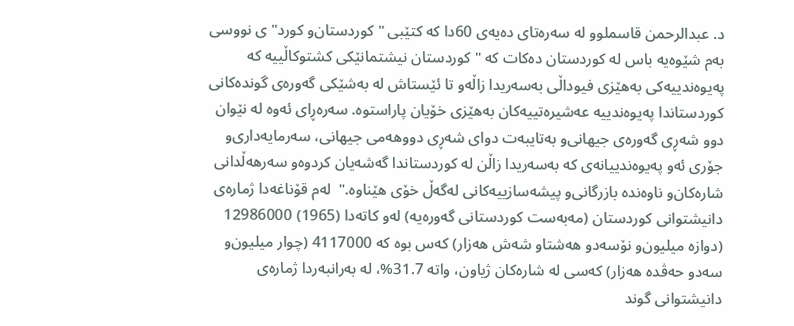د. عبدالرحمن قاسملوو له‌ سه‌ره‌تای‌ ده‌یه‌ی‌ 60دا كه‌ كتێبی‌ "كوردستان‌و كورد"ی‌ نووسی به‌م شێوه‌یه‌ باس له‌ كوردستان ده‌كات كه‌ "كوردستان نیشتمانێكی‌ كشتوكاڵییه‌ كه‌ په‌یوه‌ندییه‌كی‌ به‌هێزی‌ فیوداڵی‌ به‌سه‌ریدا زاڵه‌‌و تا ئێستاش له‌ به‌شێكی‌ گه‌وره‌ی‌ گونده‌كانی‌ كوردستاندا په‌یوه‌ندییه‌ عه‌شیره‌تییه‌كان به‌هێزی‌ خۆیان پاراستوه‌. سه‌ره‌ڕای‌ ئه‌وه‌ له‌ نێوان دوو شه‌ڕی‌ گه‌وره‌ی‌ جیهانی‌‌و به‌تایبه‌ت دوای‌ شه‌ڕی‌ دووهه‌می‌ جیهانی‌، سه‌رمایه‌داری‌‌و جۆری‌ ئه‌و په‌یوه‌ندییانه‌ی‌ كه‌ به‌سه‌ریدا زاڵن له‌ كوردستاندا گه‌شه‌یان كردوه‌‌و سه‌رهه‌ڵدانی‌ شاره‌كان‌و ناوه‌نده‌ بازرگانی‌‌و پیشه‌سازییه‌كانی‌ له‌گه‌ڵ‌ خۆی‌ هێناوه‌."  له‌م قۆناغه‌دا ژماره‌ی‌ دانیشتوانی‌ كوردستان (مه‌به‌ست كوردستانی‌ گه‌وره‌یه‌) له‌و كاته‌دا (1965) 12986000 (دوازه‌ میلیون‌و نۆسه‌د‌و هه‌شتا‌و شه‌ش هه‌زار) كه‌س بوه‌ كه‌ 4117000 (چوار میلیون‌و سه‌د‌و حه‌ڤده‌ هه‌زار) كه‌سی‌ له‌ شاره‌كان ژیاون، واته‌ 31.7%، له‌ به‌رانبه‌ردا ژماره‌ی‌ دانیشتوانی‌ گوند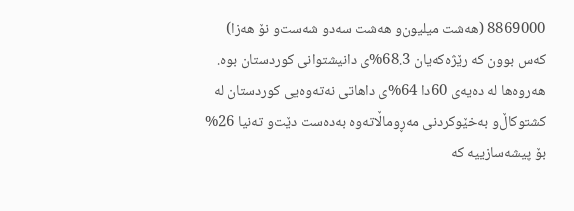8869000 (هه‌شت میلیون‌و هه‌شت سه‌د‌و شه‌ست‌و نۆ هه‌زا) كه‌س بوون كه‌ رێژه‌كه‌یان 68.3%ی‌ دانیشتوانی‌ كوردستان بوه‌.  هه‌روه‌ها له‌ ده‌یه‌ی‌ 60دا 64%ی‌ داهاتی‌ نه‌ته‌وه‌یی‌ كوردستان له‌ كشتوكاڵ‌‌و به‌خێوكردنی‌ مه‌ڕوماڵاته‌وه‌ به‌ده‌ست دێت‌و ته‌نیا 26% بۆ پیشه‌سازییه‌ كه‌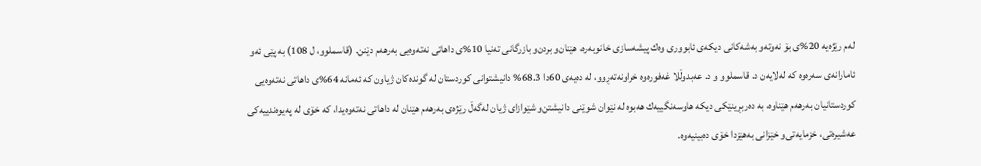له‌م رێژه‌یه‌ 20%ی‌ بۆ نه‌وته‌‌و به‌شه‌كانی‌ دیكه‌ی‌ ئابووری‌ وه‌ك پیشه‌سازی‌ خانوبه‌ره‌، هێنان‌و بردن‌و بازرگانی‌ ته‌نیا 10%ی‌ داهاتی‌ نه‌ته‌وه‌یی‌ به‌رهه‌م دێنن. (قاسملوو، ل 108) به‌ پێی‌ ئه‌و ئامارانه‌ی‌ سه‌ره‌وه‌ كه‌ له‌لایه‌ن د. قاسملوو و د. عه‌بدوڵلا غه‌فوره‌وه‌ خراونه‌ته‌ڕوو، له‌ ده‌یه‌ی‌ 60دا 68.3% دانیشتوانی‌ كوردستان له‌ گونده‌كان ژیاون كه‌ ئه‌مانه‌ 64%ی‌ داهاتی‌ نه‌ته‌وه‌یی‌ كوردستانیان به‌رهه‌م هێناوه‌، به‌ ده‌ربڕینێكی‌ دیكه‌ هاوسه‌نگییه‌ك هه‌بوه‌ له‌ نێوان شوێنی‌ دانیشتن‌و شێوازای‌ ژیان له‌گه‌ڵ‌ رێژه‌ی‌ به‌رهه‌م هێنان له‌ داهاتی‌ نه‌ته‌وه‌یدا، كه‌ خۆی‌ له‌ په‌یوه‌ندییه‌كی‌ عه‌شیره‌تی‌، خزمایه‌تی‌‌و خێزانی‌ به‌هێزدا خۆی‌ ده‌بینیه‌وه‌.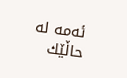ئه‌مه‌ له‌ حاڵێك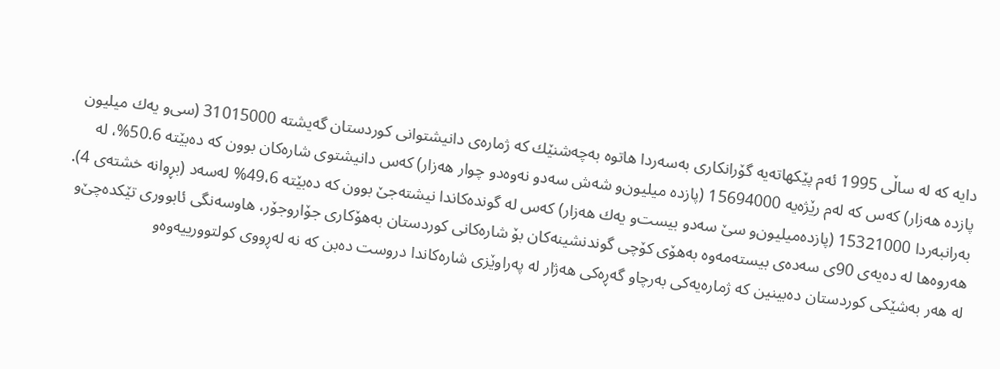دایه‌ كه‌ له‌ ساڵی‌ 1995 ئه‌م پێكهاته‌یه‌ گۆرانكاری‌ به‌سه‌ردا هاتوه‌ به‌چه‌شنێك كه‌ ژماره‌ی‌ دانیشتوانی‌ كوردستان گه‌یشته‌ 31015000 (سی‌‌و یه‌ك میلیون پازده‌ هه‌زار) كه‌س كه‌ له‌م رێژه‌یه‌ 15694000 (پازده‌ میلیون‌و شه‌ش سه‌د‌و نه‌وه‌د‌و چوار هه‌زار) كه‌س دانیشتوی‌ شاره‌كان بوون كه‌ ده‌بێته‌ 50.6%، له‌ به‌رانبه‌ردا 15321000 (پازده‌میلیون‌و سێ‌ سه‌د‌و بیست‌و یه‌ك هه‌زار) كه‌س له‌ گونده‌كاندا نیشته‌جێ‌ بوون كه‌ ده‌بێته‌ 49،6% له‌سه‌د (بڕوانه‌ خشته‌ی‌ 4). هه‌روه‌ها له‌ ده‌یه‌ی‌ 90ی‌ سه‌ده‌ی‌ بیسته‌مه‌وه‌ به‌هۆی‌ كۆچی‌ گوندنشینه‌كان بۆ شاره‌كانی‌ كوردستان به‌هۆكاری‌ جۆاروجۆر، هاوسه‌نگی‌ ئابووری‌ تێكده‌چێ‌‌و له‌ هه‌ر به‌شێكی‌ كوردستان ده‌بینین كه‌ ژماره‌یه‌كی‌ به‌رچاو گه‌ڕه‌كی‌ هه‌ژار له‌ په‌راوێزی‌ شاره‌كاندا دروست ده‌بن كه‌ نه‌ له‌ڕووی‌ كولتوورییه‌وه‌‌و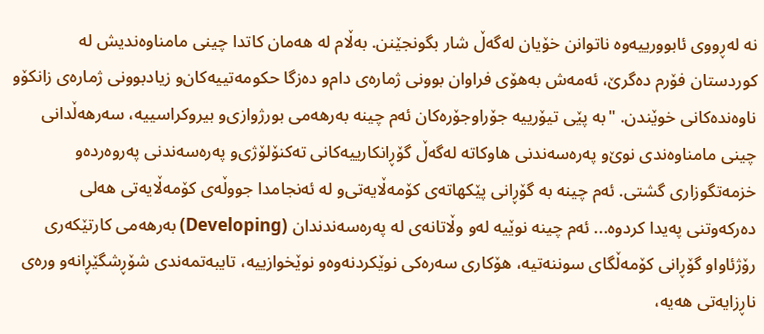نه‌ له‌ڕووی‌ ئابوورییه‌وه‌ ناتوانن خۆیان له‌گه‌ڵ‌ شار بگونجێنن. به‌ڵام له‌ هه‌مان كاتدا چینی‌ مامناوه‌ندیش له‌ كوردستان فۆرم ده‌گرێ‌، ئه‌مه‌ش به‌هۆی‌ فراوان بوونی‌ ژماره‌ی‌ دام‌و ده‌زگا حكومه‌تییه‌كان‌و زیادبوونی‌ ژماره‌ی‌ زانكۆ‌و ناوه‌نده‌كانی‌ خوێندن. "به‌ پێی‌ تیۆرییه‌ جۆراوجۆره‌كان ئه‌م چینه‌ به‌رهه‌می‌ بورژوازی‌‌و بیروكراسییه‌، سه‌رهه‌ڵدانی‌ چینی‌ مامناوه‌ندی‌ نوێ‌‌و په‌ره‌سه‌ندنی‌ هاوكاته‌ له‌گه‌ڵ‌ گۆڕانكارییه‌كانی‌ ته‌كنۆلۆژی‌‌و په‌ره‌سه‌ندنی‌ په‌روه‌رده‌‌و خزمه‌تگوزاری‌ گشتی‌. ئه‌م چینه‌ به‌ گۆڕانی‌ پێكهاته‌ی‌ كۆمه‌ڵایه‌تی‌‌و له‌ ئه‌نجامدا جووڵه‌ی‌ كۆمه‌ڵایه‌تی‌ هه‌لی‌ ده‌ركه‌وتنی‌ په‌یدا كردوه‌... ئه‌م چینه‌ نوێیه‌ له‌و وڵاتانه‌ی‌ له‌ په‌ره‌سه‌ندندان (Developing) به‌رهه‌می‌ كارتێكه‌ری‌ رۆژئاوا‌و گۆڕانی‌ كۆمه‌ڵگای‌ سوننه‌تیه‌، هۆكاری‌ سه‌ره‌كی‌ نوێكردنه‌وه‌‌و نوێخوازییه‌، تایبه‌تمه‌ندی‌ شۆڕشگێڕانه‌‌و وره‌ی‌ ناڕزایه‌تی‌ هه‌یه‌،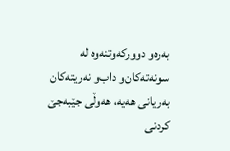به‌ره‌و دووركه‌وتنه‌وه‌ له‌ سونه‌ته‌كان‌و داب‌و نه‌ریته‌كان به‌ریانی‌ هه‌یه‌، هه‌وڵی‌ جێبه‌جێ‌ كردنی‌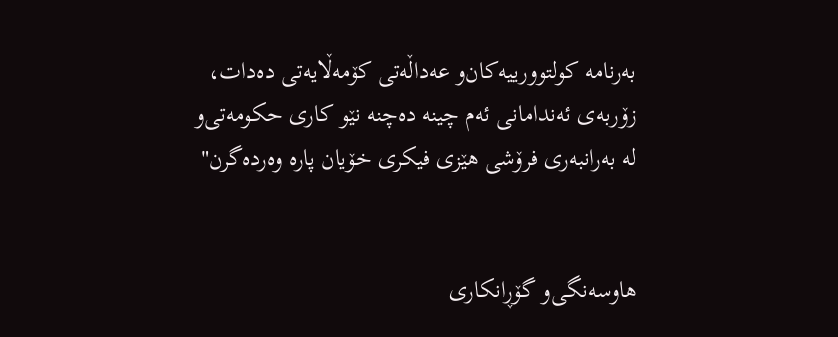به‌رنامه‌ كولتوورییه‌كان‌و عه‌داڵه‌تی‌ كۆمه‌ڵایه‌تی‌ ده‌دات، زۆربه‌ی‌ ئه‌ندامانی‌ ئه‌م چینه‌ ده‌چنه‌ نێو كاری‌ حكومه‌تی‌‌و له‌ به‌رانبه‌ری‌ فرۆشی‌ هێزی‌ فیكری‌ خۆیان پاره‌ وه‌رده‌گرن"


هاوسه‌نگی‌‌و گۆڕانكاری‌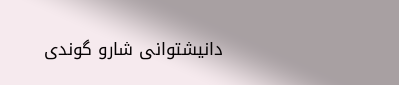دانیشتوانی‌ شار‌و گوندی‌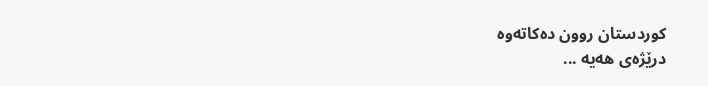كوردستان روون ده‌كاته‌وه‌
درێژه‌ی‌ هه‌یه‌ ...